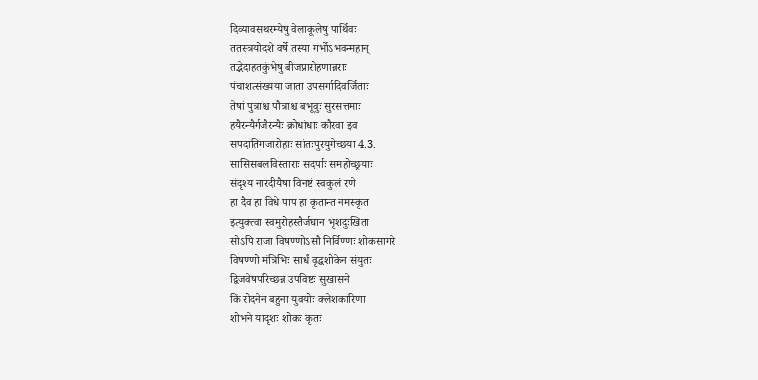दिव्यावसथरम्येषु वेलाकूलेषु पार्थिवः
ततस्त्रयोदशे वर्षे तस्या गर्भोऽभवन्महान्
तद्भेदाहतकुंभेषु बीजप्रारोहणान्नराः
पंचाशत्संख्यया जाता उपसर्गादिवर्जिताः
तेषां पुत्राश्च पौत्राश्च बभूवुः सुरसत्तमाः
हयैरन्यैर्गजैरन्यैः क्रोधांधाः कौरवा इव
सपदातिगजारोहाः सांतःपुरयुगेच्छया 4.3.
सासिसबलविस्ताराः सदर्पाः समहोच्छ्रयाः
संदृश्य नारदीयैषा विनष्टं स्वकुलं रणे
हा दैव हा विधे पाप हा कृतान्त नमस्कृत
इत्युक्त्वा स्वमुरोहस्तैर्जघान भृशदुःखिता
सोऽपि राजा विषण्णोऽसौ निर्विण्णः शोकसागरे
विषण्णो मंत्रिभिः सार्धं वृद्धशोकेन संयुतः
द्विजवेषपरिच्छन्न उपविष्टः सुखासने
किं रोदनेन बहुना युवयोः क्लेशकारिणा
शोभने यादृशः शोकः कृतः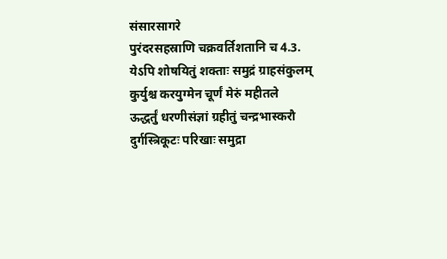संसारसागरे
पुरंदरसहस्राणि चक्रवर्तिशतानि च 4.3.
येऽपि शोषयितुं शक्ताः समुद्रं ग्राहसंकुलम्
कुर्युश्च करयुग्मेन चूर्णं मेरुं महीतले
ऊद्धर्तुं धरणीसंज्ञां ग्रहीतुं चन्द्रभास्करौ
दुर्गस्त्रिकूटः परिखाः समुद्रा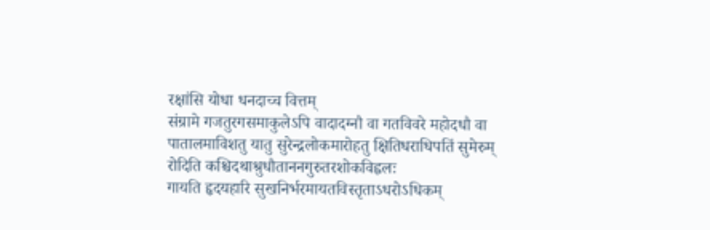रक्षांसि योधा धनदाच्च वित्तम्
संग्रामे गजतुरगसमाकुलेऽपि वादादग्नौ वा गतविवरे महोदधौ वा
पातालमाविशतु यातु सुरेन्द्रलोकमारोहतु क्षितिधराधिपतिं सुमेरुम्
रोदिति कश्चिदथाश्रुधौताननगुरुतरशोकविह्वलः
गायति हृदयहारि सुखनिर्भरमायतविस्तृताऽधरोऽधिकम्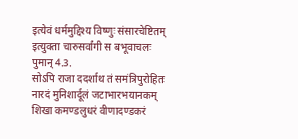इत्येवं धर्ममुद्दिश्य विष्णुः संसारचेष्टितम्
इत्युक्ता चारुसर्वांगी स बभूवाचलः पुमान् 4.3.
सोऽपि राजा ददर्शाथ तं समंत्रिपुरोहितः
नारदं मुनिशार्दूलं जटाभारभयानकम्
शिखा कमण्डलुधरं वीणादण्डकरं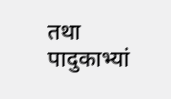तथा पादुकाभ्यां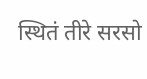स्थितं तीरे सरसो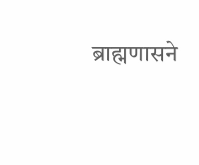ब्राह्मणासने